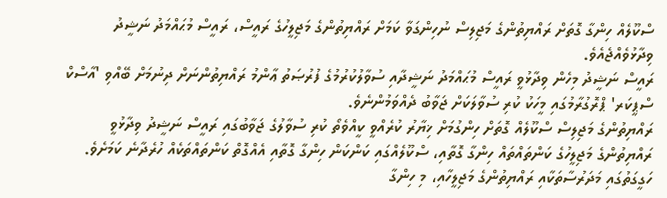ސްކޫލެއް ހިންގާ ގޮތަށް ރައްޔިތުންގެ މަޖިލިސް ނުހިންގަވާ ކަމަށް ރައްޔިތުންގެ މަޖިލީހުގެ ރައީސް، ރައީސް މުޙައްމަދު ނަޝީދު ވިދާޅުވެއްޖެއެވެ.
ރައީސް ނަޝީދު މިހެން ވިދާޅުވީ ރައީސް މުޙައްމަދު ނަޝީދާއި ސުވާލުކުރުމުގެ ފުރުޞަތު ޢާންމު ރައްޔިތުންނަށް ދިނުމަށް ބޭއްވި 'އާސްކް ސްޕީކަރ' ޕްރޮގުރާމުގައި މީހަކު ކުރި ސުވާލަކަށް ޖަވާބު ދެއްވަމުންނެވެ.
ރައްޔިތުންގެ މަޖިލިސް ސްކޫލެއް ގޮތަށް ހިންގުމަށް ޚިޔާރު ކުރެއްވީ ކީއްވެތޯ ކުރި ސުވާލުގެ ޖަވާބުގައި ރައީސް ނަޝީދު ވިދާޅުވީ ރައްޔިތުންގެ މަޖިލީހުގެ ކަންތައްތައް ހިންގާ ގޮތާއި، ސްކޫލެއްގައި ކަންކަން ހިންގާ ގޮތާއި އެއްގޮތް ކަންތައްތަކެއް ހުރެދާނެ ކަމަށެވެ.
ހަގީގަތުގައި މަދަރުސާތަކާއި ރައްޔިތުންގެ މަޖިލީހާއި، މި ހިންގާ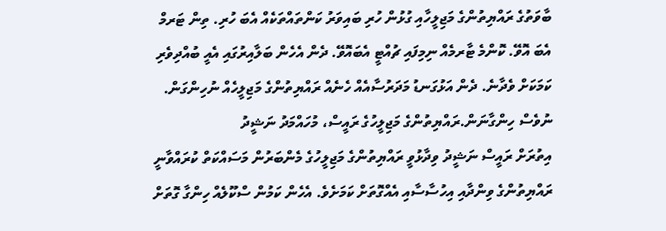ބާވަތުގެ ރައްޔިތުންގެ މަޖިލީހާއި ގުޅުން ހުރި ބައިވަރު ކަންތައްތަކެއް އެބަ ހުރި. ތިން ޓަރމް އެބަ އޮވޭ. ކޮންމެ ޓާރމެއް ނިމިފައި ޗުއްޓީ އެބައޮވޭ. ދެން އެހެން ބަލާއިރުގައި އެއީ ބުއްދިވެރި ކަމަކަށް ވެދާނެ. ދެން އަޅުގަނޑު މަދަރުސާއެއް ހެނެއް ރައްޔިތުންގެ މަޖިލީހެއް ނުހިންގަން. ނުވެސް ހިންގާނަން.ރައްޔިތުންގެ މަޖިލީހުގެ ރައީސް، މުހައްމަދު ނަޝީދު
އިތުރަށް ރައީސް ނަޝީދު ވިދާޅުވީ ރައްޔިތުންގެ މަޖިލީހުގެ މެންބަރުން މަސައްކަތް ކުރައްވާނީ ރައްޔިތުންގެ ވިންދާއި އިހުސާސާއި އެއްގޮތަށް ކަމަށެވެ. އެހެން ކަމުން ސްކޫލެއް ހިންގާ ގޮތަށް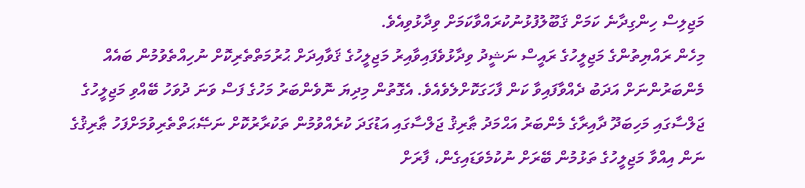މަޖިލިސް ހިންގިދާނެ ކަމަށް ޤަބޫލުފުޅުނުކުރައްވާކަމަށް ވިދާޅުވިއެވެ.
މިހެން ރައްޔިތުންގެ މަޖިލީހުގެ ރައީސް ނަޝީދު ވިދާޅުވެފައިވާއިރު މަޖިލީހުގެ ޤަވާއިދަށް ޙުރުމަތްތެރިކޮށް ނުހިއްތެވުމުން ބައެއް މެންބަރުންނަށް އަދަބު ދެއްވާފައިވާ ކަން ފާހަގަކޮށްލެވެއެވެ. އެގޮތުން މިދިޔަ ނޮވެންބަރު މަހުގެ ފަސް ވަނަ ދުވަހު ބޭއްވި މަޖިލީހުގެ ޖަލްސާގައި މަހިބަދޫ ދާއިރާގެ މެންބަރު އަޙްމަދު ޠާރިޤު ޖަލްސާގައި އަޑުގަދަ ކުރެއްވުމުން ތަކުރާރުކޮށް ނަޞޭޙަތްތެރިވުމަށްފަހު ޠާރިޤުގެ ނަން އިއްވާ މަޖިލީހުގެ ތަޅުމުން ބޭރަށް ނުކުމެވަޑައިގެން، ފާރަށް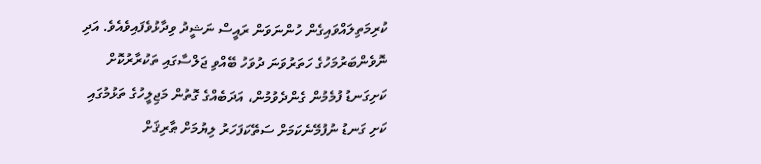ކުރިމަތިލައްވައިގެން ހުންނަވަން ރައީސް ނަޝީދު ވިދާޅުވެފައިވެއެވެ. އަދި ނޮވެންބަރުމަހުގެ ހަތަރުވަނަ ދުވަހު ބޭއްވި ޖަލްސާގައި ތަކުރާރުކޮށް ކަށިގަނޑު ފުމެމުން ގެންދެވުމުން، އަދަބެއްގެ ގޮތުން މަޖިލީހުގެ ތަޅުމުގައި ކަށި ގަނޑު ނުފުމޭނެކަމަށް ސަތޭކަފަހަރު ލިޔުމަށް ޠާރިޤަށް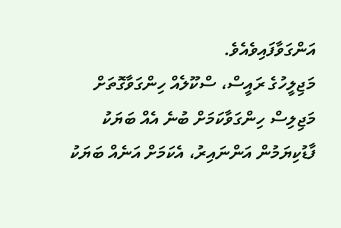އަންގަވާފައިވެއެވެ.
މަޖިލީހުގެ ރައީސް، ސްކޫލެއް ހިންގަވާގޮތަށް މަޖިލިސް ހިންގަވާކަމަށް ބުނެ އެއް ބަޔަކު ފާޑުކިޔަމުން އަންނައިރު، އެކަމަށް އަނެއް ބަޔަކު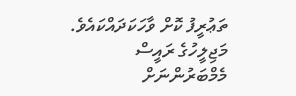ތަޢުރީފު ކޮށް ވާހަކަދައްކައެވެ. މަޖިލީހުގެ ރައީސް މެމްބަރުންނަށް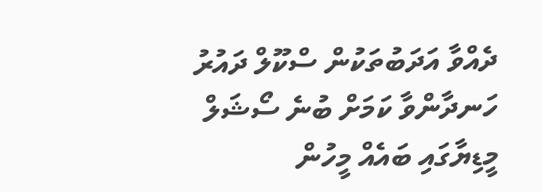ދެއްވާ އަދަބުތަކުން ސްކޫލް ދައުރު ހަނދާންވާ ކަމަށް ބުނެ ސޯޝަލް މީޑިޔާގައި ބައެއް މީހުން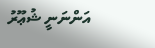އަންނަނީ ޝުޢޫރު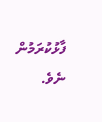ފާޅުކުރަމުން ނެވެ.